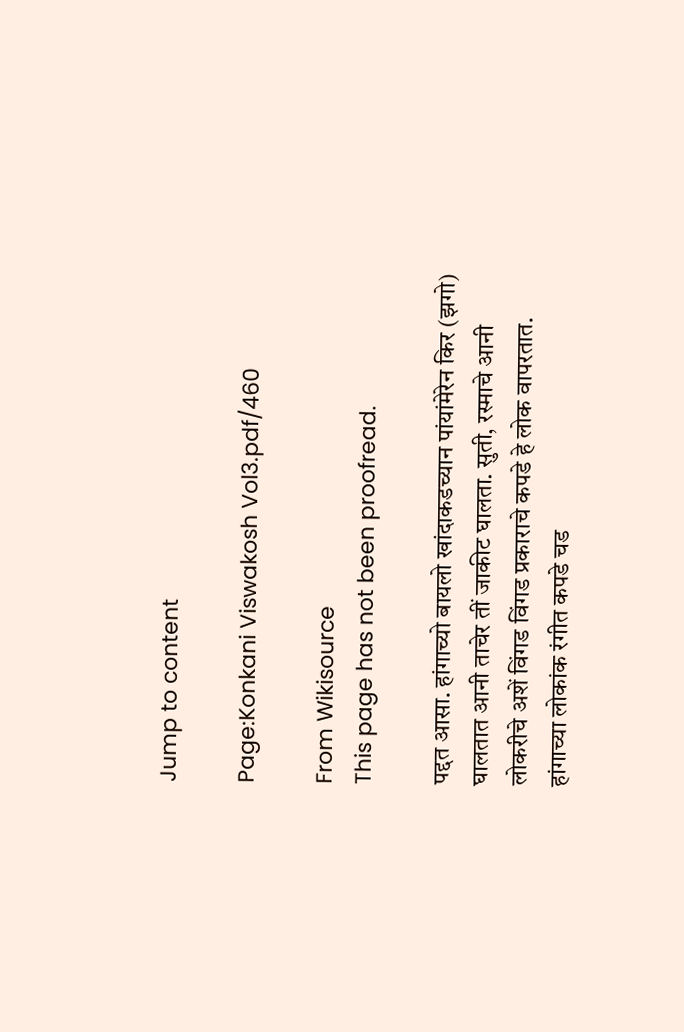Jump to content

Page:Konkani Viswakosh Vol3.pdf/460

From Wikisource
This page has not been proofread.

पद्दत आसा. हांगाच्यो बायलो खांदाकडच्यान पांयांमेरेन किर (झगो) घालतात आनी ताचेर तीं जाकीट घालता. सुती, रस्माचे आनी लोकरीचे अशें विंगड विंगड प्रकाराचे कपडे हे लोक वापरतात. हांगाच्या लोकांक रंगीत कपडे चड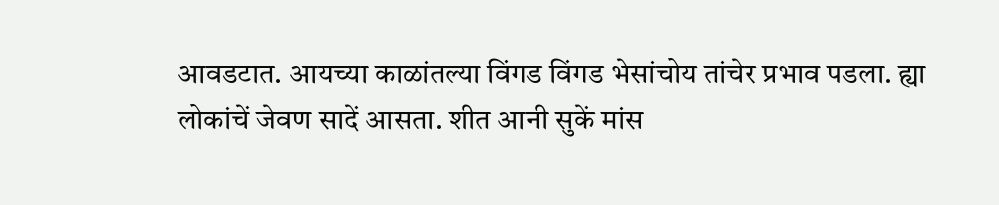आवडटात. आयच्या काळांतल्या विंगड विंगड भेसांचोय तांचेर प्रभाव पडला. ह्या लोकांचें जेवण सादें आसता. शीत आनी सुकें मांस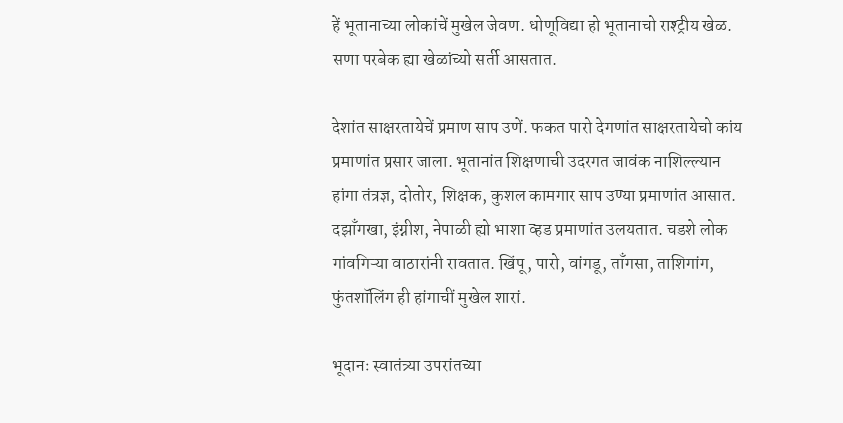हें भूतानाच्या लोकांचें मुखेल जेवण. धोणूविद्या हो भूतानाचो राश्ट्रीय खेळ. सणा परबेक ह्या खेळांच्यो सर्ती आसतात.

देशांत साक्षरतायेचें प्रमाण साप उणें. फकत पारो देगणांत साक्षरतायेचो कांय प्रमाणांत प्रसार जाला. भूतानांत शिक्षणाची उदरगत जावंक नाशिल्ल्यान हांगा तंत्रज्ञ, दोतोर, शिक्षक, कुशल कामगार साप उण्या प्रमाणांत आसात. दझाँगखा, इंग्नीश, नेपाळी ह्यो भाशा व्हड प्रमाणांत उलयतात. चडशे लोक गांवगिऱ्या वाठारांनी रावतात. खिंपू, पारो, वांगडू, ताँगसा, ताशिगांग, फुंतशॉलिंग ही हांगाचीं मुखेल शारां.

भूदानः स्वातंत्र्या उपरांतच्या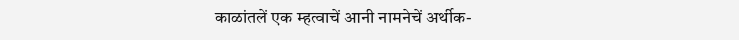काळांतलें एक म्हत्वाचें आनी नामनेचें अर्थीक-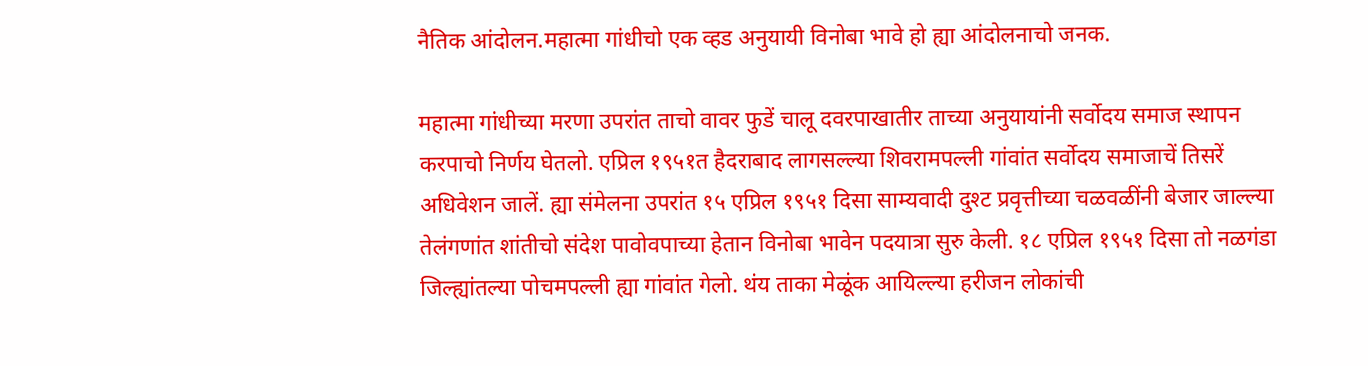नैतिक आंदोलन.महात्मा गांधीचो एक व्हड अनुयायी विनोबा भावे हो ह्या आंदोलनाचो जनक.

महात्मा गांधीच्या मरणा उपरांत ताचो वावर फुडें चालू दवरपाखातीर ताच्या अनुयायांनी सर्वोदय समाज स्थापन करपाचो निर्णय घेतलो. एप्रिल १९५१त हैदराबाद लागसल्ल्या शिवरामपल्ली गांवांत सर्वोदय समाजाचें तिसरें अधिवेशन जालें. ह्या संमेलना उपरांत १५ एप्रिल १९५१ दिसा साम्यवादी दुश्ट प्रवृत्तीच्या चळवळींनी बेजार जाल्ल्या तेलंगणांत शांतीचो संदेश पावोवपाच्या हेतान विनोबा भावेन पदयात्रा सुरु केली. १८ एप्रिल १९५१ दिसा तो नळगंडा जिल्ह्यांतल्या पोचमपल्ली ह्या गांवांत गेलो. थंय ताका मेळूंक आयिल्ल्या हरीजन लोकांची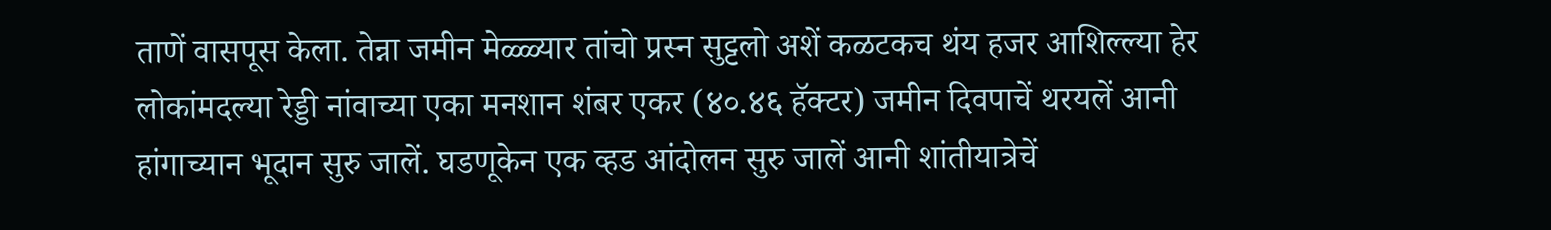ताणें वासपूस केला. तेन्ना जमीन मेळ्ळ्यार तांचो प्रस्न सुट्टलो अशें कळटकच थंय हजर आशिल्ल्या हेर लोकांमदल्या रेड्डी नांवाच्या एका मनशान शंबर एकर (४०.४६ हॅक्टर) जमीन दिवपाचें थरयलें आनी हांगाच्यान भूदान सुरु जालें. घडणूकेन एक व्हड आंदोलन सुरु जालें आनी शांतीयात्रेचें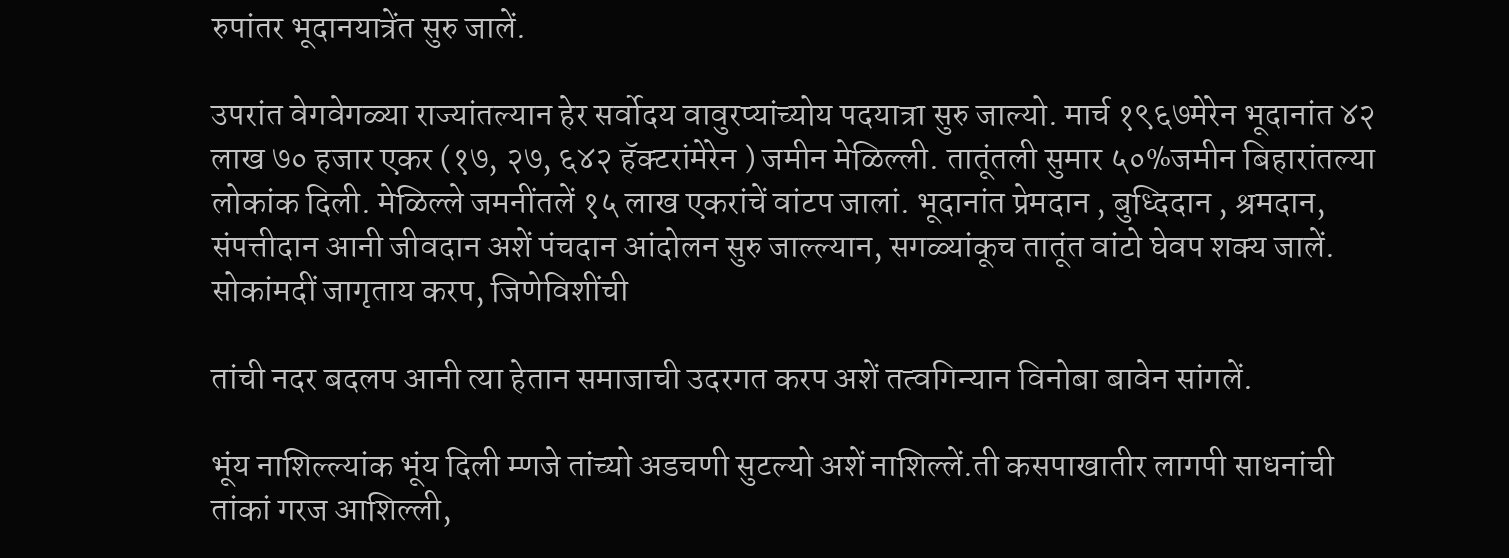रुपांतर भूदानयात्रेंत सुरु जालें.

उपरांत वेगवेगळ्या राज्यांतल्यान हेर सर्वोदय वावुरप्यांच्योय पदयात्रा सुरु जाल्यो. मार्च १९६७मेरेन भूदानांत ४२ लाख ७० हजार एकर (१७, २७, ६४२ हॅक्टरांमेरेन ) जमीन मेळिल्ली. तातूंतली सुमार ५०%जमीन बिहारांतल्या लोकांक दिली. मेळिल्ले जमनींतलें १५ लाख एकरांचें वांटप जालां. भूदानांत प्रेमदान , बुध्दिदान , श्रमदान, संपत्तीदान आनी जीवदान अशें पंचदान आंदोलन सुरु जाल्ल्यान, सगळ्यांकूच तातूंत वांटो घेवप शक्य जालें. सोकांमदीं जागृताय करप, जिणेविशींची

तांची नदर बदलप आनी त्या हेतान समाजाची उदरगत करप अशें तत्वगिन्यान विनोबा बावेन सांगलें.

भूंय नाशिल्ल्यांक भूंय दिली म्णजे तांच्यो अडचणी सुटल्यो अशें नाशिल्लें.ती कसपाखातीर लागपी साधनांची तांकां गरज आशिल्ली,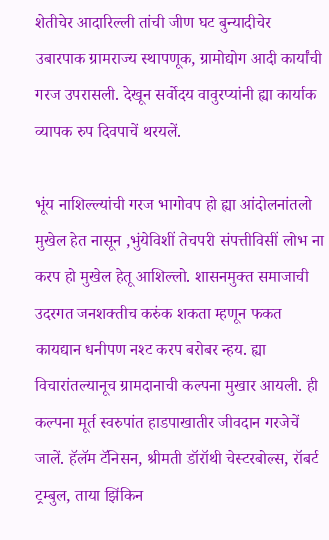शेतीचेर आदारिल्ली तांची जीण घट बुन्यादीचेर उबारपाक ग्रामराज्य स्थापणूक, ग्रामोद्योग आदी कार्यांची गरज उपरासली. देखून सर्वोदय वावुरप्यांनी ह्या कार्याक व्यापक रुप दिवपाचें थरयलें.

भूंय नाशिल्ल्यांची गरज भागोवप हो ह्या आंदोलनांतलो मुखेल हेत नासून ,भुंयेविशीं तेचपरी संपत्तीविसीं लोभ ना करप हो मुखेल हेतू आशिल्लो. शासनमुक्त समाजाची उदरगत जनशक्तीच करुंक शकता म्हणून फकत कायद्यान धनीपण नश्ट करप बरोबर न्हय. ह्या विचारांतल्यानूच ग्रामदानाची कल्पना मुखार आयली. ही कल्पना मूर्त स्वरुपांत हाडपाखातीर जीवदान गरजेचें जालें. हॅलॅम टॅनिसन, श्रीमती डॉरॉथी चेस्टरबोल्स, रॉबर्ट ट्रम्बुल, ताया झिंकिन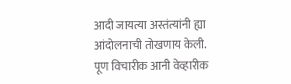आदी जायत्या अस्तंत्यांनी ह्या आंदोलनाची तोखणाय केली. पूण विचारीक आनी वेव्हारीक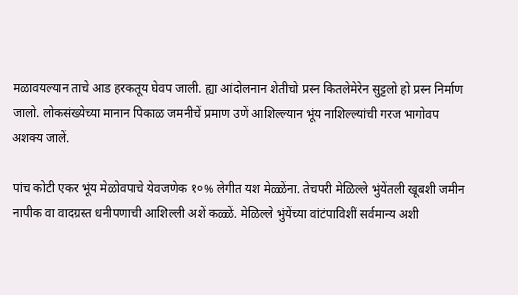मळावयल्यान ताचे आड हरकतूय घेवप जाली. ह्या आंदोलनान शेतीचो प्रस्न कितलेमेरेन सुट्टलो हो प्रस्न निर्माण जालो. लोकसंख्येच्या मानान पिकाळ जमनीचें प्रमाण उणें आशिल्ल्यान भूंय नाशिल्ल्यांची गरज भागोवप अशक्य जालें.

पांच कोटी एकर भूंय मेळोवपाचे येवजणेक १०% लेगीत यश मेळ्ळेंना. तेचपरी मेळिल्ले भुंयेंतली खूबशी जमीन नापीक वा वादग्रस्त धनीपणाची आशिल्ली अशें कळ्ळें. मेळिल्ले भुंयेंच्या वांटंपाविशीं सर्वमान्य अशी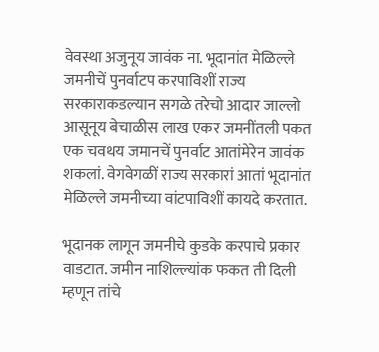वेवस्था अजुनूय जावंक ना. भूदानांत मेळिल्ले जमनीचें पुनर्वाटप करपाविशीं राज्य सरकाराकडल्यान सगळे तरेचो आदार जाल्लो आसूनूय बेचाळीस लाख एकर जमनींतली पकत एक चवथय जमानचें पुनर्वाट आतांमेरेन जावंक शकलां. वेगवेगळीं राज्य सरकारां आतां भूदानांत मेळिल्ले जमनीच्या वांटपाविशीं कायदे करतात.

भूदानक लागून जमनीचे कुडके करपाचे प्रकार वाडटात. जमीन नाशिल्ल्यांक फकत ती दिली म्हणून तांचे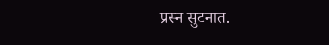प्रस्न सुटनात.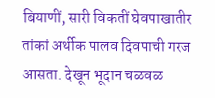बियाणीं, सारी विकतीं घेवपाखातीर तांकां अर्थीक पालव दिवपाची गरज आसता. देखून भूदान चळवळ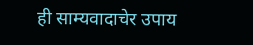ही साम्यवादाचेर उपाय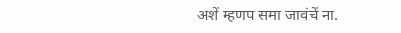अशें म्हणप समा जावंचें ना.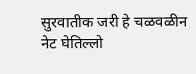सुरवातीक जरी हे चळवळीन नेट घेतिल्लो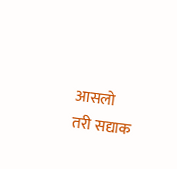आसलो तरी सद्याक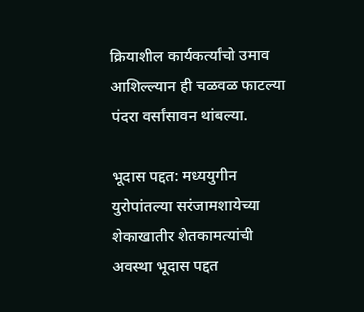क्रियाशील कार्यकर्त्यांचो उमाव आशिल्ल्यान ही चळवळ फाटल्या पंदरा वर्सांसावन थांबल्या.

भूदास पद्दत: मध्ययुगीन युरोपांतल्या सरंजामशायेच्या शेकाखातीर शेतकामत्यांची अवस्था भूदास पद्दत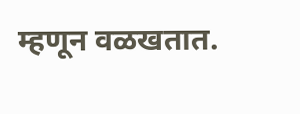म्हणून वळखतात.